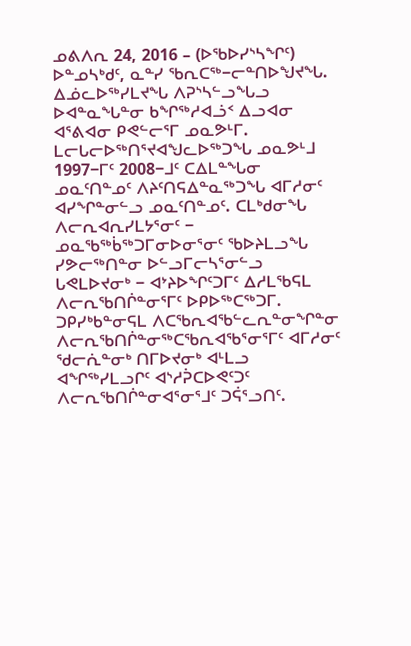ᓄᕕᐱᕆ 24, 2016 – (ᐅᖃᐅᓯᔅᓴᖏᑦ) ᐅᓐᓄᓴᒃᑯᑦ, ᓇᓐᓯ ᖃᕆᑕᖅ−ᓕᓐᑎᐅᖑᔪᖓ. ᐃᓅᓚᐅᖅᓯᒪᔪᖓ ᐱᕈᔅᓴᓪᓗᖓᓗ ᐅᐊᓐᓇᖓᓐᓂ ᑲᖏᖅᓱᐊᓘᑉ ᐃᓗᐊᓂ ᐊᕐᕕᐊᓂ ᑭᕙᓪᓕᕐᒥ ᓄᓇᕗᒻᒥ. ᒪᓕᒐᓕᐅᖅᑎᕐᔪᐊᖑᓚᐅᖅᑐᖓ ᓄᓇᕗᒻᒧ 1997−ᒥᑦ 2008−ᒧᑦ ᑕᐃᒪᓐᖓᓂ ᓄᓇᑦᑎᓐᓄᑦ ᐱᔨᑦᑎᕋᐃᓐᓇᖅᑐᖓ ᐊᒥᓱᓂᑦ ᐊᓯᖏᓐᓂᓪᓗ ᓄᓇᑦᑎᓐᓄᑦ. ᑕᒪᒃᑯᓂᖓ ᐱᓕᕆᐊᕆᓯᒪᔭᕐᓂᑦ − ᓄᓇᖃᖅᑳᖅᑐᒥᓂᐅᓂᕐᓂᑦ ᖃᐅᔨᒪᓗᖓ ᓯᕗᓕᖅᑎᓐᓂ ᐅᓪᓗᒥᓕᓴᕐᓂᓪᓗ ᒐᕙᒪᐅᔪᓂᒃ − ᐊᔾᔨᐅᖏᑦᑐᒥᑦ ᐃᓱᒪᖃᕋᒪ ᐱᓕᕆᖃᑎᒌᓐᓂᕐᒥᑦ ᐅᑭᐅᖅᑕᖅᑐᒥ. ᑐᑭᓯᒃᑲᓐᓂᕋᒪ ᐱᑕᖃᕆᐊᖃᓪᓚᕆᓐᓂᖏᓐᓂ ᐱᓕᕆᖃᑎᒌᓐᓂᖅᑕᖃᕆᐊᖃᕐᓂᕐᒥᑦ ᐊᒥᓱᓂᑦ ᖁᓕᕇᓐᓂᒃ ᑎᒥᐅᔪᓂᒃ ᐊᒻᒪᓗ ᐊᖏᖅᓯᒪᓗᒋᑦ ᐊᔅᓱᕉᑕᐅᕙᑦᑐᑦ ᐱᓕᕆᖃᑎᒌᓐᓂᐊᕐᓂᕐᒧᑦ ᑐᕌᕐᓗᑎᑦ.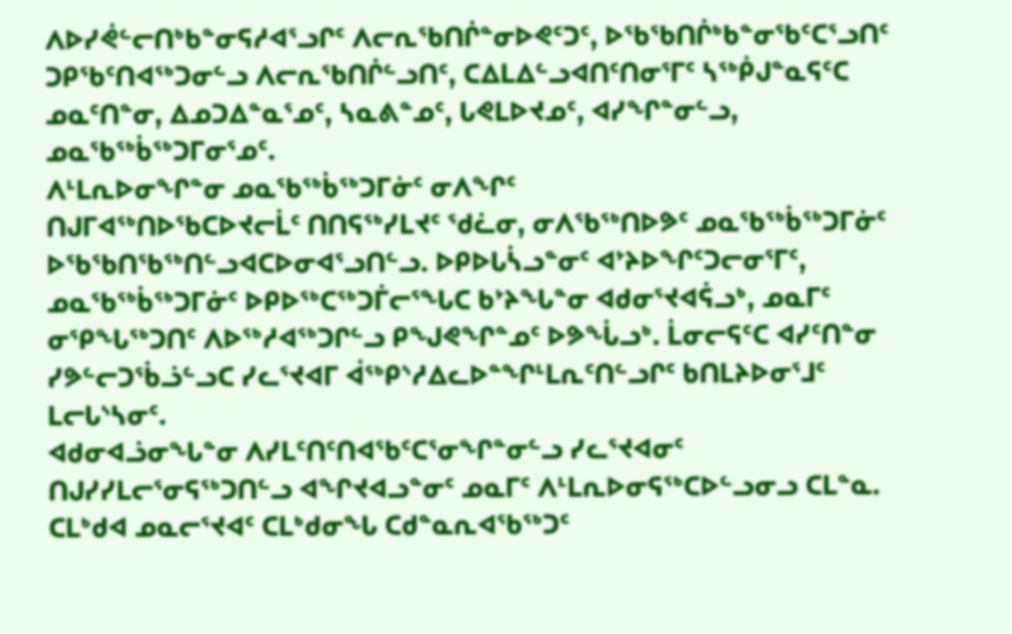ᐱᐅᓯᕚᓪᓕᑎᒃᑲᓐᓂᕋᓱᐊᕐᓗᒋᑦ ᐱᓕᕆᖃᑎᒌᓐᓂᐅᕙᑦᑐᑦ, ᐅᖃᖃᑎᒌᒃᑲᓐᓂᖃᑦᑕᕐᓗᑎᑦ ᑐᑭᖃᑦᑎᐊᖅᑐᓂᓪᓗ ᐱᓕᕆᖃᑎᒌᓪᓗᑎᑦ, ᑕᐃᒪᐃᓪᓗᐊᑎᑦᑎᓂᕐᒥᑦ ᓴᖅᑮᒍᓐᓇᕋᑦᑕ ᓄᓇᑦᑎᓐᓂ, ᐃᓄᑐᐃᓐᓇᕐᓄᑦ, ᓴᓇᕕᓐᓄᑦ, ᒐᕙᒪᐅᔪᓄᑦ, ᐊᓯᖏᓐᓂᓪᓗ, ᓄᓇᖃᖅᑳᖅᑐᒥᓂᕐᓄᑦ.
ᐱᒻᒪᕆᐅᓂᖏᓐᓂ ᓄᓇᖃᖅᑳᖅᑐᒥᓃᑦ ᓂᐱᖏᑦ
ᑎᒍᒥᐊᖅᑎᐅᖃᑕᐅᔪᓕᒫᑦ ᑎᑎᕋᖅᓯᒪᔪᑦ ᖁᓛᓂ, ᓂᐱᖃᖅᑎᐅᕗᑦ ᓄᓇᖃᖅᑳᖅᑐᒥᓃᑦ ᐅᖃᖃᑎᖃᖅᑎᓪᓗᐊᑕᐅᓂᐊᕐᓗᑎᓪᓗ. ᐅᑭᐅᒐᓵᓗᓐᓂᑦ ᐊᔾᔨᐅᖏᑦᑐᓕᓂᕐᒥᑦ, ᓄᓇᖃᖅᑳᖅᑐᒥᓃᑦ ᐅᑭᐅᖅᑕᖅᑐᒦᓕᕐᖓᑕ ᑲᔾᔨᖓᓐᓂ ᐊᑯᓂᕐᔪᐊᕌᓗᒃ, ᓄᓇᒥᑦ ᓂᕿᖓᖅᑐᑎᑦ ᐱᐅᖅᓱᐊᖅᑐᒋᓪᓗ ᑭᖑᕙᖏᓐᓄᑦ ᐅᕗᖔᓗᒃ. ᒫᓂᓕᕋᑦᑕ ᐊᓯᑦᑎᓐᓂ ᓯᕗᓪᓕᑐᖄᓘᓪᓗᑕ ᓯᓚᕐᔪᐊᒥ ᐋᖅᑭᔅᓱᐃᓚᐅᓐᖏᒻᒪᕆᑦᑎᓪᓗᒋᑦ ᑲᑎᒪᔨᐅᓂᕐᒧᑦ ᒪᓕᒐᔅᓴᓂᑦ.
ᐊᑯᓂᐊᓘᓂᖓᓐᓂ ᐱᓯᒪᑦᑎᑦᑎᐊᖃᑦᑕᕐᓂᖏᓐᓂᓪᓗ ᓯᓚᕐᔪᐊᓂᑦ ᑎᒍᓯᓯᒪᓕᕐᓂᕋᖅᑐᑎᓪᓗ ᐊᖏᔪᐊᓗᓐᓂᑦ ᓄᓇᒥᑦ ᐱᒻᒪᕆᐅᓂᕋᖅᑕᐅᓪᓗᓂᓗ ᑕᒪᓐᓇ. ᑕᒪᒃᑯᐊ ᓄᓇᓕᕐᔪᐊᑦ ᑕᒪᒃᑯᓂᖓ ᑕᑯᓐᓇᕆᐊᖃᖅᑐᑦ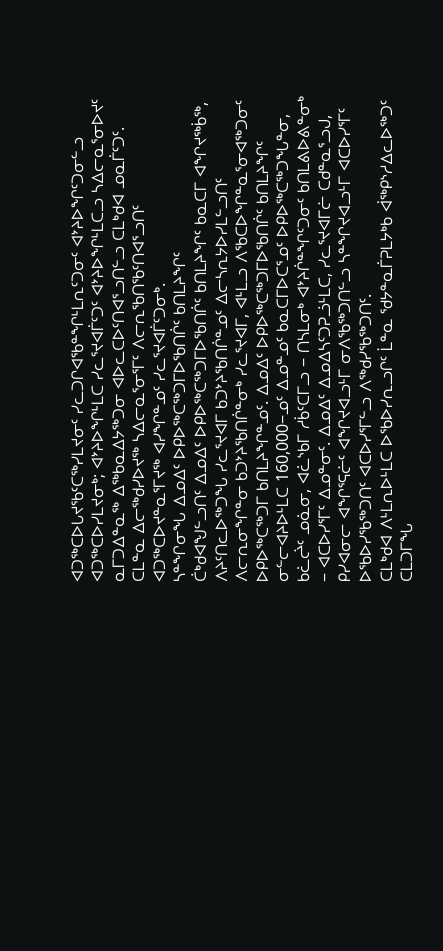ᐊᑐᖅᑕᐅᒐᔪᖃᑦᑕᖅᓯᒪᔪᓂᑦ ᓯᓚᑐᒋᐊᖃᓐᖏᒻᒪᕆᑦᑐᓂᑦ ᐊᔾᔨᐅᖏᑦᑐᓂᓪᓗ ᐊᑐᖅᑕᐅᓯᒪᔪᓂᒃ; ᐊᔾᔨᐅᖏᒻᒪᑕ ᓯᓚᕐᔪᐊᒦᑦᑐᑦ ᐊᔾᔨᐅᖏᒻᒪᑕᓗ ᓴᐃᓕᓇᕐᓂᐅᔪᑦ ᓇᒥᑐᐃᓐᓇᖅ ᐃᖅᑲᓇᐃᔭᖅᑐᓂ ᐊᐅᓚᑕᐅᑦᑎᐊᕐᓗᑎᓪᓗ ᑕᒪᒃᑯᐊ ᓄᓇᒦᑦᑐᑦ. ᑕᒪᓐᓇ ᐃᓕᖅᑯᓯᐅᔪᖅ ᓴᐃᓕᓇᕐᓂᕐᒥᑦ ᐱᓕᕆᖃᑎᖃᑦᑎᐊᕐᓗᑎᑦ ᐊᑐᖅᑕᐅᔪᓐᓇᕐᒥᔪᖅ ᐊᓯᖏᓐᓄᑦ ᓯᓚᕐᔪᐊᒦᑦᑐᓂᒃ.
ᓴᓐᖏᓂᖓ ᐃᓄᐃᑦ ᐅᑭᐅᖅᑕᖅᑐᒥᐅᖃᑎᒌᑦ ᑲᑎᒪᔨᖏᑦ
ᑖᒃᑯᐊᖑᓪᓗᑎᑦ ᐃᓄᐃᑦ ᐅᑭᐅᖅᑕᖅᑐᒥᐅᖃᑎᒌᑦ ᑲᑎᒪᔨᖏᑦ ᑲᓇᑕᒥ ᐊᖏᔪᖅᑳᖅ, ᐱᔨᑦᑎᓚᐅᖅᑐᖓ ᓯᓚᕐᔪᐊᒥ ᑲᑐᔾᔨᖃᑎᒌᓐᓄᑦ ᐃᓕᓴᕆᔭᐅᓯᒪᓪᓗᑎᑦ ᐱᓕᕆᓂᖏᓐᓂ ᑲᑐᔾᔨᖃᑎᒌᓐᓂᒃ ᓯᓚᕐᔪᐊᒥ, ᐊᒻᒪᓗ ᐱᖃᑕᐅᖏᓐᓇᕐᓂᐊᖅᑐᓂᑦ ᐅᑭᐅᖅᑕᖅᑐᒥ ᑲᑎᒪᔨᖏᓐᓄᑦ. ᐃᓄᐃᑦ ᐅᑭᐅᖅᑕᖅᑐᒥᐅᖃᑎᒌᑦ ᑲᑎᒪᔨᖏᑦ ᓂᓪᓕᐊᔨᐅᒻᒪᑕ 160,000−ᓄᑦ ᐃᓄᓐᓄᑦ ᑲᓇᑕᒥᐅᑕᕐᓄᑦ ᐅᑭᐅᖅᑕᖅᑐᖓᓐᓂ, ᑲᓛᖡᑦ ᓄᓈᓂ, ᐊᓛᔅᑲᒥ ᓱᑳᑦᑕᒥᓗ − ᑎᓴᒪᓂᒃ ᐊᔾᔨᒌᓐᖏᑦᑐᓂᑦ ᑲᑎᒪᕕᐅᕕᓐᓂᒃ − ᐊᑕᐅᓯᕐᒥᑦ ᐃᓄᓐᓂᑦ. ᐃᓄᐃᑦ ᐃᓄᐃᓴᑦᑐᕈᓘᒻᒪᑕ, ᓯᓚᕐᔪᐊᒥᓖ ᑕᑯᓐᓇᕐᓗᒍ, ᑭᓯᐊᓂᓕ ᐊᖏᕐᕋᓖᑦ ᐊᖏᔪᐊᓗᒻᒥ ᓂᐱᖃᖅᑐᑎᓪᓗ ᓴᓐᖏᔪᐊᓗᒻᒥ ᐊᑕᐅᓯᕐᒥᑦ ᐅᖃᐅᓯᖃᖅᑐᑎᑦ ᐊᑕᐅᓯᕐᒥᓪᓗ ᐱᖅᑯᓯᖃᖅᑐᑎᑦ.
ᑕᒪᒃᑯᐊ ᐱᒻᒪᕆᐅᒻᒪᑕ ᐅᖃᐅᓯᕆᓗᒋᑦ ᒫᓐᓇ ᖁᔭᓐᓇᒦᕈᒪᔭᒃᑲ ᐋᖅᑭᔅᓱᐃᓚᐅᖅᑐᑦ ᑕᒪᑐᒥᖓ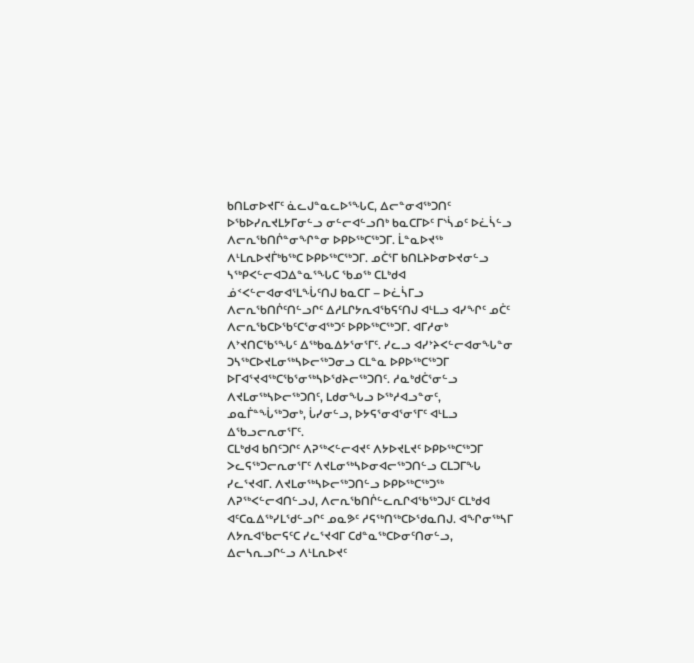ᑲᑎᒪᓂᐅᔪᒥᑦ ᓈᓚᒍᓐᓇᓚᐅᕐᖓᑕ, ᐃᓕᓐᓂᐊᖅᑐᑎᑦ ᐅᖃᐅᓯᕆᔪᒪᔭᒥᓂᓪᓗ ᓂᓪᓕᐊᓪᓗᑎᒃ ᑲᓇᑕᒥᐅᑦ ᒥᔅᓵᓄᑦ ᐅᓛᓵᓪᓗ ᐱᓕᕆᖃᑎᒌᓐᓂᖏᓐᓂ ᐅᑭᐅᖅᑕᖅᑐᒥ. ᒫᓐᓇᐅᔪᖅ ᐱᒻᒪᕆᐅᔪᒦᒃᑲᖅᑕ ᐅᑭᐅᖅᑕᖅᑐᒥ. ᓄᑖᕐᒥ ᑲᑎᒪᔨᐅᓂᐅᔪᓂᓪᓗ ᓴᖅᑭᐸᓪᓕᐊᑐᐃᓐᓇᕐᖓᑕ ᖃᓄᖅ ᑕᒪᒃᑯᐊ ᓅᑉᐸᓪᓕᐊᓂᐊᕐᒪᖔᑦᑎᒍ ᑲᓇᑕᒥ – ᐅᓛᓵᒥᓗ ᐱᓕᕆᖃᑎᒌᑦᑎᓪᓗᒋᑦ ᐃᓱᒪᒋᔭᕆᐊᖃᕋᑦᑎᒍ ᐊᒻᒪᓗ ᐊᓯᖏᑦ ᓄᑖᑦ ᐱᓕᕆᖃᑕᐅᖃᑦᑕᕐᓂᐊᖅᑐᑦ ᐅᑭᐅᖅᑕᖅᑐᒥ. ᐊᒥᓱᓂᒃ ᐱᔾᔪᑎᑕᖃᕐᖓᑦ ᐃᖅᑲᓇᐃᔭᕐᓂᕐᒥᑦ. ᓯᓚᓗ ᐊᓯᔾᔨᐸᓪᓕᐊᓂᖓᓐᓂ ᑐᓴᖅᑕᐅᔪᒪᓂᖅᓴᐅᓕᖅᑐᓂᓗ ᑕᒪᓐᓇ ᐅᑭᐅᖅᑕᖅᑐᒥ ᐅᒥᐊᕐᔪᐊᖅᑕᖃᕐᓂᖅᓴᐅᖁᔨᓕᖅᑐᑎᑦ. ᓱᓇᒃᑯᑖᕐᓂᓪᓗ ᐱᔪᒪᓂᖅᓴᐅᓕᖅᑐᑎᑦ, ᒪᑯᓂᖓᓗ ᐅᖅᓱᐊᓗᓐᓂᑦ, ᓄᓇᒦᓐᖔᖅᑐᓂᒃ, ᒑᓯᓂᓪᓗ, ᐅᔭᕋᕐᓂᐊᕐᓂᕐᒥᑦ ᐊᒻᒪᓗ ᐃᖃᓗᓕᕆᓂᕐᒥᑦ.
ᑕᒪᒃᑯᐊ ᑲᑎᑦᑐᒋᑦ ᐱᕈᖅᐸᓪᓕᐊᔪᑦ ᐱᔭᐅᔪᒪᔪᑦ ᐅᑭᐅᖅᑕᖅᑐᒥ ᐳᓚᕋᖅᑐᓕᕆᓂᕐᒥᑦ ᐱᔪᒪᓂᖅᓴᐅᓂᐊᓕᖅᑐᑎᓪᓗ ᑕᒪᑐᒥᖓ ᓯᓚᕐᔪᐊᒥ. ᐱᔪᒪᓂᖅᓴᐅᓕᖅᑐᑎᓪᓗ ᐅᑭᐅᖅᑕᖅᑐᖅ ᐱᕈᖅᐸᓪᓕᐊᑎᓪᓗᒍ, ᐱᓕᕆᖃᑎᒌᓪᓚᕆᒋᐊᖃᖅᑐᒍᑦ ᑕᒪᒃᑯᐊ ᐊᑦᑕᓇᐃᖅᓯᒪᖁᓪᓗᒋᑦ ᓄᓇᕗᑦ ᓱᕋᖅᑎᖅᑕᐅᖁᓇᑎᒍ. ᐊᖏᓂᖅᓴᒥ ᐱᔭᕆᐊᖃᓕᕋᑦᑕ ᓯᓚᕐᔪᐊᒥ ᑕᑯᓐᓇᖅᑕᐅᓂᑦᑎᓂᓪᓗ, ᐃᓕᓴᕆᓗᒋᓪᓗ ᐱᒻᒪᕆᐅᔪᑦ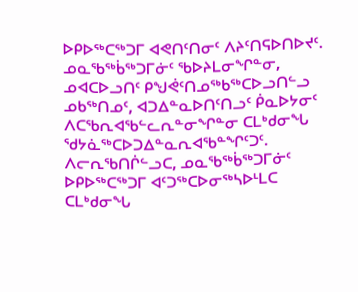ᐅᑭᐅᖅᑕᖅᑐᒥ ᐊᕙᑎᑦᑎᓂᑦ ᐱᔨᑦᑎᕋᐅᑎᐅᔪᑦ. ᓄᓇᖃᖅᑳᖅᑐᒥᓃᑦ ᖃᐅᔨᒪᓂᖏᓐᓂ, ᓄᐊᑕᐅᓗᑎᑦ ᑭᖑᕚᑦᑎᓄᖅᑲᖅᑕᐅᓗᑎᓪᓗ ᓄᑲᖅᑎᓄᑦ, ᐊᑐᐃᓐᓇᐅᑎᑦᑎᓗᑦ ᑮᓇᐅᔭᓂᑦ ᐱᑕᖃᕆᐊᖃᓪᓚᕆᓐᓂᖏᓐᓂ ᑕᒪᒃᑯᓂᖓ ᖁᔭᓈᖅᑕᐅᑐᐃᓐᓇᕆᐊᖃᓐᖏᑦᑐᑦ. ᐱᓕᕆᖃᑎᒌᓪᓗᑕ, ᓄᓇᖃᖅᑳᖅᑐᒥᓃᑦ ᐅᑭᐅᖅᑕᖅᑐᒥ ᐊᑦᑐᖅᑕᐅᓂᖅᓴᐅᒻᒪᑕ ᑕᒪᒃᑯᓂᖓ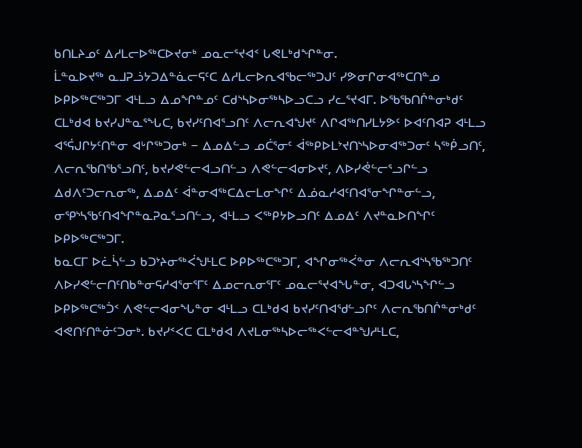ᑲᑎᒪᔨᓄᑦ ᐃᓱᒪᓕᐅᖅᑕᐅᔪᓂᒃ ᓄᓇᓕᕐᔪᐊᑉ ᒐᕙᒪᒃᑯᖏᓐᓂ.
ᒫᓐᓇᐅᔪᖅ ᓇᒧᕈᓘᔭᑐᐃᓐᓈᓕᕋᑦᑕ ᐃᓱᒪᓕᐅᕆᐊᖃᓕᖅᑐᒍᑦ ᓯᕗᓂᒋᓂᐊᖅᑕᑎᓐᓄ ᐅᑭᐅᖅᑕᖅᑐᒥ ᐊᒻᒪᓗ ᐃᓄᖏᓐᓄᑦ ᑕᑯᔅᓴᐅᓂᖅᓴᐅᓗᑕᓗ ᓯᓚᕐᔪᐊᒥ. ᐅᖃᖃᑎᒌᓐᓂᒃᑯᑦ ᑕᒪᒃᑯᐊ ᑲᔪᓯᒍᓐᓇᕐᖓᑕ, ᑲᔪᓯᑦᑎᐊᕐᓗᑎᑦ ᐱᓕᕆᐊᖑᔪᑦ ᐱᒋᐊᖅᑎᓯᒪᔭᕗᑦ ᐅᐊᑦᑎᐊᕈ ᐊᒻᒪᓗ ᐊᕐᕌᒍᒋᔭᑦᑎᓐᓂ ᐊᒡᒋᖅᑐᓂᒃ − ᐃᓄᐃᓪᓗ ᓄᑖᕐᓂᑦ ᐋᖅᑭᐅᒪᔾᔪᑎᔅᓴᐅᓂᐊᖅᑐᓂᑦ ᓴᖅᑮᓗᑎᑦ, ᐱᓕᕆᖃᑎᖃᕐᓗᑎᑦ, ᑲᔪᓯᕙᓪᓕᐊᓗᑎᓪᓗ ᐱᕙᓪᓕᐊᓂᐅᔪᑦ, ᐱᐅᓯᕚᓪᓕᕐᓗᒋᓪᓗ ᐃᑯᐱᑦᑐᓕᕆᓂᖅ, ᐃᓄᐃᑦ ᐋᓐᓂᐊᖅᑕᐃᓕᒪᓂᖏᑦ ᐃᓅᓇᓱᐊᑦᑎᐊᕐᓂᖏᓐᓂᓪᓗ, ᓂᕿᔅᓴᖃᑦᑎᐊᖏᓐᓇᕈᓇᕐᓗᑎᓪᓗ, ᐊᒻᒪᓗ ᐸᖅᑭᔭᐅᓗᑎᑦ ᐃᓄᐃᑦ ᐱᔪᓐᓇᐅᑎᖏᑦ ᐅᑭᐅᖅᑕᖅᑐᒥ.
ᑲᓇᑕᒥ ᐅᓛᓵᓪᓗ ᑲᑐᔾᔨᓂᖅᐹᖑᒻᒪᑕ ᐅᑭᐅᖅᑕᖅᑐᒥ, ᐊᖏᓂᖅᐹᓐᓂ ᐱᓕᕆᐊᔅᓴᖃᖅᑐᑎᑦ ᐱᐅᓯᕙᓪᓕᑎᑦᑎᑲᓐᓂᕋᓱᐊᕐᓂᕐᒥᑦ ᐃᓄᓕᕆᓂᕐᒥᑦ ᓄᓇᓕᕐᔪᐊᖓᓐᓂ, ᐊᑐᐊᒐᔅᓴᖏᓪᓗ ᐅᑭᐅᖅᑕᖅᑑᑉ ᐱᕙᓪᓕᐊᓂᖓᓐᓂ ᐊᒻᒪᓗ ᑕᒪᒃᑯᐊ ᑲᔪᓯᑦᑎᐊᖁᓪᓗᒋᑦ ᐱᓕᕆᖃᑎᒌᓐᓂᒃᑯᑦ ᐊᕙᑎᑦᑎᓐᓃᑦᑐᓂᒃ. ᑲᔪᓯᑉᐸᑕ ᑕᒪᒃᑯᐊ ᐱᔪᒪᓂᖅᓴᐅᓕᖅᐸᓪᓕᐊᓐᖑᓱᒻᒪᑕ,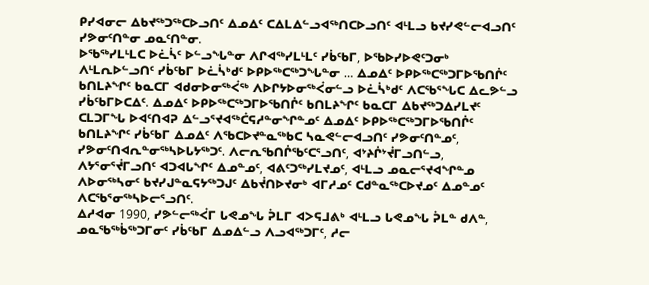ᑭᓯᐊᓂᓕ ᐃᑲᔪᖅᑐᖅᑕᐅᓗᑎᑦ ᐃᓄᐃᑦ ᑕᐃᒪᐃᓪᓗᐊᖅᑎᑕᐅᓗᑎᑦ ᐊᒻᒪᓗ ᑲᔪᓯᕙᓪᓕᐊᓗᑎᑦ ᓯᕗᓂᑦᑎᓐᓂ ᓄᓇᑦᑎᓐᓂ.
ᐅᖃᖅᓯᒪᒻᒪᑕ ᐅᓛᓵᑦ ᐅᓪᓗᖓᓐᓂ ᐱᒋᐊᖅᓯᒪᒻᒪᑦ ᓯᑳᑦᑲᒥ, ᐅᖃᐅᓯᐅᕙᑦᑐᓂᒃ ᐱᒻᒪᕆᐅᓪᓗᑎᑦ ᓯᑳᑦᑲᒥ ᐅᓛᓵᒃᑯᑦ ᐅᑭᐅᖅᑕᖅᑐᖓᓐᓂ … ᐃᓄᐃᑦ ᐅᑭᐅᖅᑕᖅᑐᒥᐅᖃᑎᒌᑦ ᑲᑎᒪᔨᖏᑦ ᑲᓇᑕᒥ ᐊᑯᓂᐅᓂᖅᐹᖅ ᐱᐅᒋᔭᐅᓂᖅᐹᓂᓪᓗ ᐅᓛᓵᒃᑯᑦ ᐱᑕᖃᕐᖓᑕ ᐃᓚᕗᓪᓗ ᓯᑳᑦᑲᒥᐅᑕᐃᑦ. ᐃᓄᐃᑦ ᐅᑭᐅᖅᑕᖅᑐᒥᐅᖃᑎᒌᑦ ᑲᑎᒪᔨᖏᑦ ᑲᓇᑕᒥ ᐃᑲᔪᖅᑐᐃᓯᒪᔪᑦ ᑕᒪᑐᒥᖓ ᐅᐊᑦᑎᐊᕈ ᐃᓪᓗᕐᔪᐊᖅᑖᕋᓱᓐᓂᖏᓐᓄᑦ ᐃᓄᐃᑦ ᐅᑭᐅᖅᑕᖅᑐᒥᐅᖃᑎᒌᑦ ᑲᑎᒪᔨᖏᑦ ᓯᑳᑦᑲᒥ ᐃᓄᐃᑦ ᐱᖃᑕᐅᔪᓐᓇᖅᑲᑕ ᓴᓇᕙᓪᓕᐊᓗᑎᑦ ᓯᕗᓂᑦᑎᓐᓄᑦ, ᓯᕗᓂᑦᑎᐊᕆᓐᓂᖅᓴᐅᒐᔭᖅᑐᑦ. ᐱᓕᕆᖃᑎᒌᖃᑦᑕᕐᓗᑎᑦ, ᐊᔾᔨᒌᔾᔫᒥᓗᑎᓪᓗ, ᐱᔭᕐᓂᕐᔫᒥᓗᑎᑦ ᐊᑐᐊᒐᖏᑦ ᐃᓄᓐᓄᑦ, ᐊᕕᑦᑐᖅᓯᒪᔪᓄᑦ, ᐊᒻᒪᓗ ᓄᓇᓕᕐᔪᐊᖏᓐᓄ ᐱᐅᓂᖅᓴᓂᑦ ᑲᔪᓯᒍᓐᓇᕋᔭᖅᑐᒍᑦ ᐃᑲᔫᑎᐅᔪᓂᒃ ᐊᒥᓱᓄᑦ ᑕᑯᓐᓇᖅᑕᐅᔪᓄᑦ ᐃᓄᓐᓄᑦ ᐱᑕᖃᕐᓂᖅᓴᐅᓕᕐᓗᑎᑦ.
ᐃᓱᐊᓂ 1990, ᓯᕗᓪᓕᖅᐹᒥ ᒐᕙᓄᖓ ᕉᒪᒥ ᐊᐳᕋᒧᕕᒃ ᐊᒻᒪᓗ ᒐᕙᓄᖓ ᕉᒪᓐ ᑯᐱᓐ, ᓄᓇᖃᖅᑳᖅᑐᒥᓂᑦ ᓯᑳᑦᑲᒥ ᐃᓄᐃᓪᓗ ᐱᓗᐊᖅᑐᒥᑦ, ᓱᓕ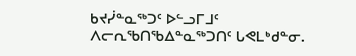ᑲᔪᓰᓐᓇᖅᑐᑦ ᐅᓪᓗᒥᒧᑦ ᐱᓕᕆᖃᑎᖃᐃᓐᓇᖅᑐᑎᑦ ᒐᕙᒪᒃᑯᓐᓂ.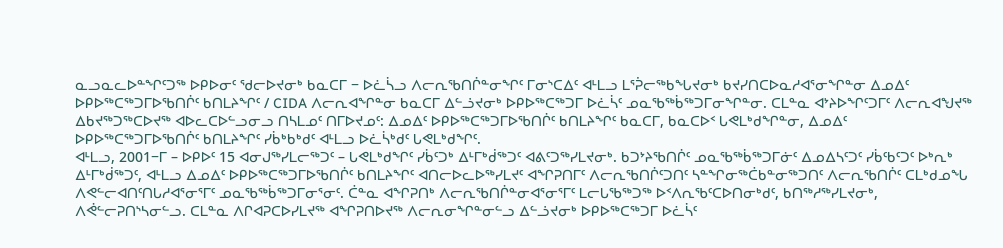ᓇᓗᓇᓚᐅᓐᖏᑦᑐᖅ ᐅᑭᐅᓂᑦ ᖁᓕᐅᔪᓂᒃ ᑲᓇᑕᒥ − ᐅᓛᓵᓗ ᐱᓕᕆᖃᑎᒌᓐᓂᖏᑦ ᒥᓂᔅᑕᐃᑦ ᐊᒻᒪᓗ ᒪᕐᕉᓕᖅᑲᖓᔪᓂᒃ ᑲᔪᓯᑎᑕᐅᓇᓱᐊᕐᓂᖏᓐᓂ ᐃᓄᐃᑦ ᐅᑭᐅᖅᑕᖅᑐᒥᐅᖃᑎᒌᑦ ᑲᑎᒪᔨᖏᑦ / CIDA ᐱᓕᕆᐊᖏᓐᓂ ᑲᓇᑕᒥ ᐃᓪᓘᔪᓂᒃ ᐅᑭᐅᖅᑕᖅᑐᒥ ᐅᓛᓵᑦ ᓄᓇᖃᖅᑳᖅᑐᒥᓂᖏᓐᓂ. ᑕᒪᓐᓇ ᐊᔾᔨᐅᖏᑦᑐᒥᑦ ᐱᓕᕆᐊᖑᔪᖅ ᐃᑲᔪᖅᑐᖅᑕᐅᔪᖅ ᐊᐅᓚᑕᐅᓪᓗᓂᓗ ᑎᓴᒪᓄᑦ ᑎᒥᐅᔪᓄᑦ: ᐃᓄᐃᑦ ᐅᑭᐅᖅᑕᖅᑐᒥᐅᖃᑎᒌᑦ ᑲᑎᒪᔨᖏᑦ ᑲᓇᑕᒥ, ᑲᓇᑕᐅᑉ ᒐᕙᒪᒃᑯᖏᓐᓂ, ᐃᓄᐃᑦ ᐅᑭᐅᖅᑕᖅᑐᒥᐅᖃᑎᒌᑦ ᑲᑎᒪᔨᖏᑦ ᓯᑳᒃᑲᒃᑯᑦ ᐊᒻᒪᓗ ᐅᓛᓵᒃᑯᑦ ᒐᕙᒪᒃᑯᖏᑦ.
ᐊᒻᒪᓗ, 2001−ᒥ – ᐅᑭᐅᑦ 15 ᐊᓂᒍᖅᓯᒪᓕᖅᑐᑦ – ᒐᕙᒪᒃᑯᖏᑦ ᓯᑳᑦᑐᒃ ᐃᒻᒥᒃᑰᖅᑐᑦ ᐊᕕᑦᑐᖅᓯᒪᔪᓂᒃ. ᑲᑐᔾᔨᖃᑎᒌᑦ ᓄᓇᖃᖅᑳᖅᑐᒥᓃᑦ ᐃᓄᐃᓴᑦᑐᑦ ᓯᑳᑦᑲᑦᑐᑦ ᐅᒃᕆᒃ ᐃᒻᒥᒃᑰᖅᑐᑦ, ᐊᒻᒪᓗ ᐃᓄᐃᑦ ᐅᑭᐅᖅᑕᖅᑐᒥᐅᖃᑎᒌᑦ ᑲᑎᒪᔨᖏᑦ ᐊᑎᓕᐅᓚᐅᖅᓯᒪᔪᑦ ᐊᖏᕈᑎᒥᑦ ᐱᓕᕆᖃᑎᒌᑦᑐᑎᑦ ᓴᓐᖏᓂᖅᑖᑲᓐᓂᖅᑐᑎᑦ ᐱᓕᕆᖃᑎᒌᑦ ᑕᒪᒃᑯᓄᖓ ᐱᕙᓪᓕᐊᑎᑦᑎᒐᓱᐊᕐᓂᕐᒥᑦ ᓄᓇᖃᖅᑳᖅᑐᒥᓂᕐᓂᑦ. ᑖᓐᓇ ᐊᖏᕈᑎᒃ ᐱᓕᕆᖃᑎᒌᓐᓂᐊᕐᓂᕐᒥᑦ ᒪᓕᒐᖃᖅᑐᖅ ᐅᑉᐱᕆᖃᑦᑕᐅᑎᓂᒃᑯᑦ, ᑲᑎᖅᓱᖅᓯᒪᔪᓂᒃ, ᐱᕚᓪᓕᕈᑎᔅᓴᓂᓪᓗ. ᑕᒪᓐᓇ ᐱᒋᐊᕈᑕᐅᓯᒪᔪᖅ ᐊᖏᕈᑎᐅᔪᖅ ᐱᓕᕆᓂᖏᓐᓂᓪᓗ ᐃᓪᓘᔪᓂᒃ ᐅᑭᐅᖅᑕᖅᑐᒥ ᐅᓛᓵᑦ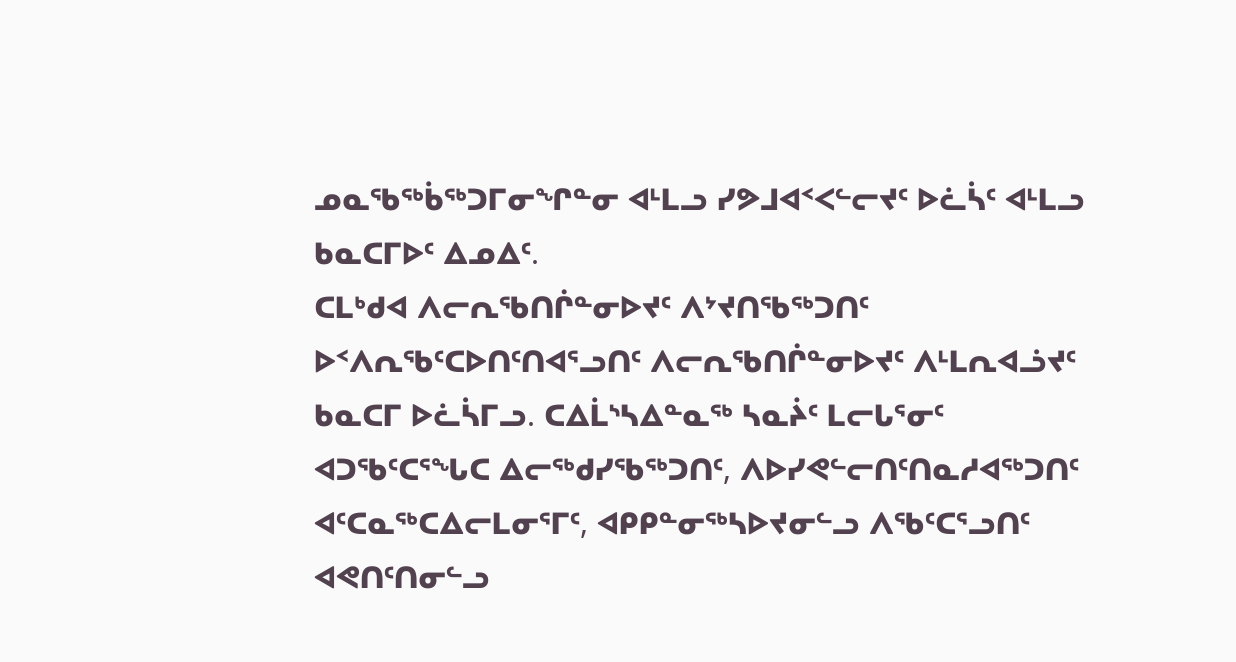ᓄᓇᖃᖅᑳᖅᑐᒥᓂᖏᓐᓂ ᐊᒻᒪᓗ ᓯᕗᒧᐊᑉᐸᓪᓕᔪᑦ ᐅᓛᓵᑦ ᐊᒻᒪᓗ ᑲᓇᑕᒥᐅᑦ ᐃᓄᐃᑦ.
ᑕᒪᒃᑯᐊ ᐱᓕᕆᖃᑎᒌᓐᓂᐅᔪᑦ ᐱᔾᔪᑎᖃᖅᑐᑎᑦ ᐅᑉᐱᕆᖃᑦᑕᐅᑎᑦᑎᐊᕐᓗᑎᑦ ᐱᓕᕆᖃᑎᒌᓐᓂᐅᔪᑦ ᐱᒻᒪᕆᐊᓘᔪᑦ ᑲᓇᑕᒥ ᐅᓛᓵᒥᓗ. ᑕᐃᒫᔅᓴᐃᓐᓇᖅ ᓴᓇᔩᑦ ᒪᓕᒐᕐᓂᑦ ᐊᑐᖃᑦᑕᕐᖓᑕ ᐃᓕᖅᑯᓯᖃᖅᑐᑎᑦ, ᐱᐅᓯᕙᓪᓕᑎᑦᑎᓇᓱᐊᖅᑐᑎᑦ ᐊᑦᑕᓇᖅᑕᐃᓕᒪᓂᕐᒥᑦ, ᐊᑭᑭᓐᓂᖅᓴᐅᔪᓂᓪᓗ ᐱᖃᑦᑕᕐᓗᑎᑦ ᐊᕙᑎᑦᑎᓂᓪᓗ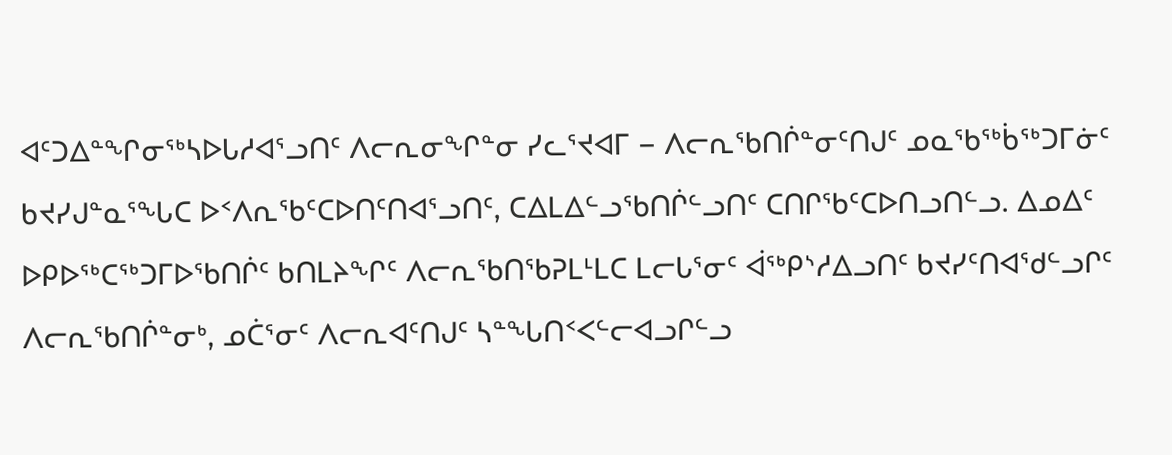ᐊᑦᑐᐃᓐᖏᓂᖅᓴᐅᒐᓱᐊᕐᓗᑎᑦ ᐱᓕᕆᓂᖏᓐᓂ ᓯᓚᕐᔪᐊᒥ − ᐱᓕᕆᖃᑎᒌᓐᓂᑦᑎᒍᑦ ᓄᓇᖃᖅᑳᖅᑐᒥᓃᑦ ᑲᔪᓯᒍᓐᓇᕐᖓᑕ ᐅᑉᐱᕆᖃᑦᑕᐅᑎᑦᑎᐊᕐᓗᑎᑦ, ᑕᐃᒪᐃᓪᓗᖃᑎᒌᓪᓗᑎᑦ ᑕᑎᒋᖃᑦᑕᐅᑎᓗᑎᓪᓗ. ᐃᓄᐃᑦ ᐅᑭᐅᖅᑕᖅᑐᒥᐅᖃᑎᒌᑦ ᑲᑎᒪᔨᖏᑦ ᐱᓕᕆᖃᑎᖃᕈᒪᒻᒪᑕ ᒪᓕᒐᕐᓂᑦ ᐋᖅᑭᔅᓱᐃᓗᑎᑦ ᑲᔪᓯᑦᑎᐊᖁᓪᓗᒋᑦ ᐱᓕᕆᖃᑎᒌᓐᓂᒃ, ᓄᑖᕐᓂᑦ ᐱᓕᕆᐊᑦᑎᒍᑦ ᓴᓐᖓᑎᑉᐸᓪᓕᐊᓗᒋᓪᓗ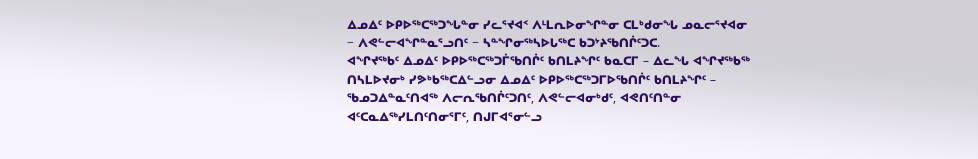ᐃᓄᐃᑦ ᐅᑭᐅᖅᑕᖅᑐᖓᓐᓂ ᓯᓚᕐᔪᐊᑉ ᐱᒻᒪᕆᐅᓂᖏᓐᓂ ᑕᒪᒃᑯᓂᖓ ᓄᓇᓕᕐᔪᐊᓂ − ᐱᕙᓪᓕᐊᖏᓐᓇᕐᓗᑎᑦ − ᓴᓐᖏᓂᖅᓴᐅᒐᖅᑕ ᑲᑐᔾᔨᖃᑎᒌᑦᑐᑕ.
ᐊᖏᔪᖅᑲᑦ ᐃᓄᐃᑦ ᐅᑭᐅᖅᑕᖅᑐᒦᖃᑎᒌᑦ ᑲᑎᒪᔨᖏᑦ ᑲᓇᑕᒥ – ᐃᓚᖓ ᐊᖏᔪᖅᑲᖅ ᑎᓴᒪᐅᔪᓂᒃ ᓯᕗᒃᑲᖅᑕᐃᓪᓗᓂ ᐃᓄᐃᑦ ᐅᑭᐅᖅᑕᖅᑐᒥᐅᖃᑎᒌᑦ ᑲᑎᒪᔨᖏᑦ – ᖃᓄᑐᐃᓐᓇᑦᑎᐊᖅ ᐱᓕᕆᖃᑎᒌᑦᑐᑎᑦ, ᐱᕙᓪᓕᐊᓂᒃᑯᑦ, ᐊᕙᑎᑦᑎᓐᓂ ᐊᑦᑕᓇᐃᖅᓯᒪᑎᑦᑎᓂᕐᒥᑦ, ᑎᒍᒥᐊᕐᓂᓪᓗ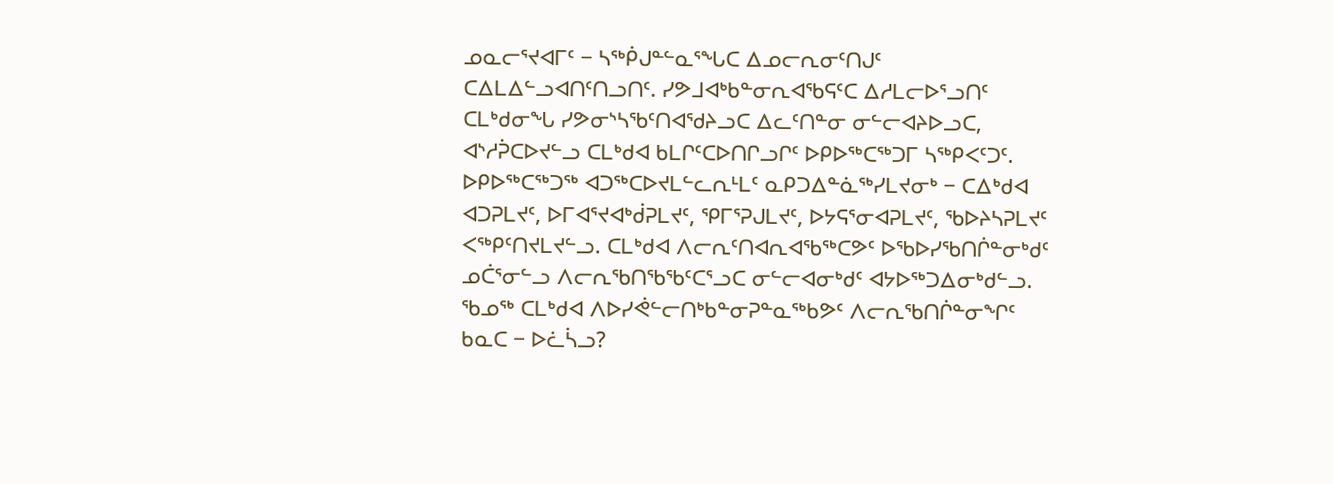ᓄᓇᓕᕐᔪᐊᒥᑦ − ᓴᖅᑮᒍᓐᓪᓇᕐᖓᑕ ᐃᓄᓕᕆᓂᑦᑎᒍᑦ ᑕᐃᒪᐃᓪᓗᐊᑎᑦᑎᓗᑎᑦ. ᓯᕗᒧᐊᒃᑲᓐᓂᕆᐊᖃᕋᑦᑕ ᐃᓱᒪᓕᐅᕐᓗᑎᑦ ᑕᒪᒃᑯᓂᖓ ᓯᕗᓂᔅᓴᖃᑦᑎᐊᖁᔨᓗᑕ ᐃᓚᑦᑎᓐᓂ ᓂᓪᓕᐊᔨᐅᓗᑕ, ᐊᔅᓱᕉᑕᐅᔪᓪᓗ ᑕᒪᒃᑯᐊ ᑲᒪᒋᑦᑕᐅᑎᒋᓗᒋᑦ ᐅᑭᐅᖅᑕᖅᑐᒥ ᓴᖅᑭᐸᑦᑐᑦ. ᐅᑭᐅᖅᑕᖅᑐᖅ ᐊᑐᖅᑕᐅᔪᒪᓪᓚᕆᒻᒪᑦ ᓇᑭᑐᐃᓐᓈᖅᓯᒪᔪᓂᒃ − ᑕᐃᒃᑯᐊ ᐊᑐᕈᒪᔪᑦ, ᐅᒥᐊᕐᔪᐊᒃᑰᕈᒪᔪᑦ, ᕿᒥᕐᕈᒍᒪᔪᑦ, ᐅᔭᕋᕐᓂᐊᕈᒪᔪᑦ, ᖃᐅᔨᓴᕈᒪᔪᑦ ᐸᖅᑭᑦᑎᔪᒪᔪᓪᓗ. ᑕᒪᒃᑯᐊ ᐱᓕᕆᑦᑎᐊᕆᐊᖃᖅᑕᕗᑦ ᐅᖃᐅᓯᖃᑎᒌᓐᓂᒃᑯᑦ ᓄᑖᕐᓂᓪᓗ ᐱᓕᕆᖃᑎᖃᖃᑦᑕᕐᓗᑕ ᓂᓪᓕᐊᓂᒃᑯᑦ ᐊᔭᐅᖅᑐᐃᓂᒃᑯᓪᓗ. ᖃᓄᖅ ᑕᒪᒃᑯᐊ ᐱᐅᓯᕚᓪᓕᑎᒃᑲᓐᓂᕈᓐᓇᖅᑲᕗᑦ ᐱᓕᕆᖃᑎᒌᓐᓂᖏᑦ ᑲᓇᑕ − ᐅᓛᓵᓗ?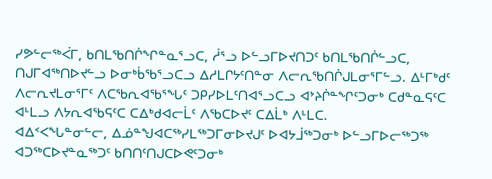ᓯᕗᓪᓕᖅᐹᒥ, ᑲᑎᒪᖃᑎᒌᖏᓐᓇᕐᓗᑕ, ᓲᕐᓗ ᐅᓪᓗᒥᐅᔪᑎᑐᑦ ᑲᑎᒪᖃᑎᒌᓪᓗᑕ, ᑎᒍᒥᐊᖅᑎᐅᔪᓪᓗ ᐅᓂᒃᑳᖃᕐᓗᑕᓗ ᐃᓱᒪᒋᔭᑦᑎᓐᓂ ᐱᓕᕆᖃᑎᒌᒍᒪᓂᕐᒥᓪᓗ. ᐃᒻᒥᒃᑯᑦ ᐱᓕᕆᔪᒪᓂᕐᒥᑦ ᐱᑕᖃᕆᐊᖃᕐᖓᑦ ᑐᑭᓯᐅᒪᑦᑎᐊᕐᓗᑕᓗ ᐊᔾᔨᒌᓐᖏᑦᑐᓂᒃ ᑕᑯᓐᓇᕋᑦᑕ ᐊᒻᒪᓗ ᐱᔭᕆᐊᖃᕋᑦᑕ ᑕᐃᒃᑯᐊᓕᒫᑦ ᐱᖃᑕᐅᔪᑦ ᑕᐃᒫᒃ ᐱᒻᒪᑕ.
ᐊᐃᑉᐸᖓᓐᓂᓪᓕ, ᐃᓅᓐᖑᐊᑕᖅᓯᒪᖅᑐᒥᓂᐅᔪᒍᑦ ᐅᐊᔭᒨᖅᑐᓂᒃ ᐅᓪᓗᒥᐅᓕᖅᑐᖅ ᐊᑐᖅᑕᐅᔪᓐᓇᖅᑐᑦ ᑲᑎᑎᑦᑎᒍᑕᐅᕙᑦᑐᓂᒃ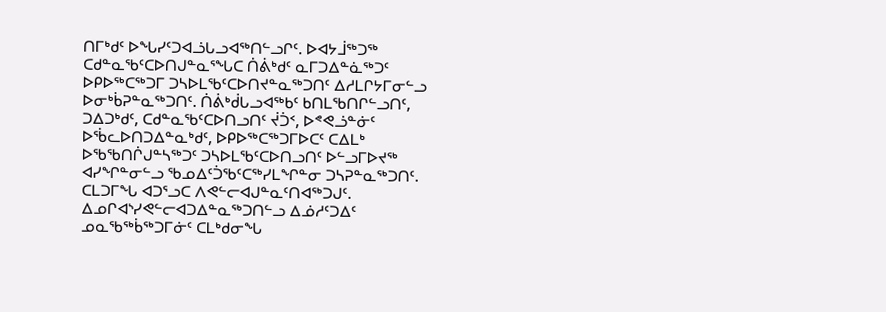ᑎᒥᒃᑯᑦ ᐅᖓᓯᑦᑐᐊᓘᒐᓗᐊᖅᑎᓪᓗᒋᑦ. ᐅᐊᔭᒨᖅᑐᖅ ᑕᑯᓐᓇᖃᑦᑕᐅᑎᒍᓐᓇᕐᖓᑕ ᑏᕖᒃᑯᑦ ᓇᒥᑐᐃᓐᓈᖅᑐᑦ ᐅᑭᐅᖅᑕᖅᑐᒥ ᑐᓴᐅᒪᖃᑦᑕᐅᑎᔪᓐᓇᖅᑐᑎᑦ ᐃᓱᒪᒋᔭᒥᓂᓪᓗ ᐅᓂᒃᑳᕈᓐᓇᖅᑐᑎᑦ. ᑏᕖᒃᑰᒐᓗᐊᖅᑲᑦ ᑲᑎᒪᖃᑎᒋᓪᓗᑎᑦ, ᑐᐃᑐᒃᑯᑦ, ᑕᑯᓐᓇᖃᑦᑕᐅᑎᓗᑎᑦ ᔫᑑᑉ, ᐅᕝᕙᓘᓐᓃᑦ ᐅᖄᓚᐅᑎᑐᐃᓐᓇᒃᑯᑦ, ᐅᑭᐅᖅᑕᖅᑐᒥᐅᑕᑦ ᑕᐃᒪᒃ ᐅᖃᖃᑎᒌᒍᓐᓴᖅᑐᑦ ᑐᓴᐅᒪᖃᑦᑕᐅᑎᓗᑎᑦ ᐅᓪᓗᒥᐅᔪᖅ ᐊᓯᖏᓐᓂᓪᓗ ᖃᓄᐃᑦᑑᖃᑦᑕᖅᓯᒪᖏᓐᓂ ᑐᓴᕈᓐᓇᖅᑐᑎᑦ. ᑕᒪᑐᒥᖓ ᐊᑐᕐᓗᑕ ᐱᕙᓪᓕᐊᒍᓐᓇᑦᑎᐊᖅᑐᒍᑦ.
ᐃᓄᒋᐊᔅᓯᕙᓪᓕᐊᑐᐃᓐᓇᖅᑐᑎᓪᓗ ᐃᓅᓱᑦᑐᐃᑦ ᓄᓇᖃᖅᑳᖅᑐᒥᓃᑦ ᑕᒪᒃᑯᓂᖓ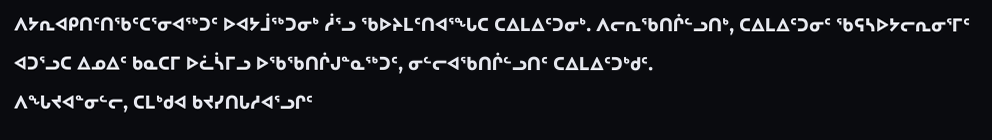ᐱᔭᕆᐊᑭᑎᑦᑎᖃᑦᑕᕐᓂᐊᖅᑐᑦ ᐅᐊᔭᒨᖅᑐᓂᒃ ᓲᕐᓗ ᖃᐅᔨᒪᑦᑎᐊᕐᖓᑕ ᑕᐃᒪᐃᑦᑐᓂᒃ. ᐱᓕᕆᖃᑎᒌᓪᓗᑎᒃ, ᑕᐃᒪᐃᑦᑐᓂᑦ ᖃᕋᓴᐅᔭᓕᕆᓂᕐᒥᑦ ᐊᑐᕐᓗᑕ ᐃᓄᐃᑦ ᑲᓇᑕᒥ ᐅᓛᓵᒥᓗ ᐅᖃᖃᑎᒌᒍᓐᓇᖅᑐᑦ, ᓂᓪᓕᐊᖃᑎᒌᓪᓗᑎᑦ ᑕᐃᒪᐃᑦᑐᒃᑯᑦ.
ᐱᖓᔪᐊᓐᓂᓪᓕ, ᑕᒪᒃᑯᐊ ᑲᔪᓯᑎᒐᓱᐊᕐᓗᒋᑦ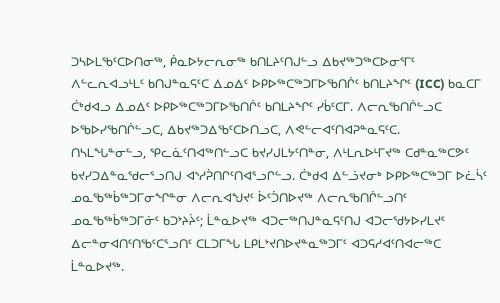ᑐᓴᐅᒪᖃᑦᑕᐅᑎᓂᖅ, ᑮᓇᐅᔭᓕᕆᓂᖅ ᑲᑎᒪᔨᑦᑎᒍᓪᓗ ᐃᑲᔪᖅᑐᖅᑕᐅᓂᕐᒥᑦ ᐱᓪᓚᕆᐊᓗᒻᒪᑦ ᑲᑎᒍᓐᓇᕋᑦᑕ ᐃᓄᐃᑦ ᐅᑭᐅᖅᑕᖅᑐᒥᐅᖃᑎᒌᑦ ᑲᑎᒪᔨᖏᑦ (ICC) ᑲᓇᑕᒥ ᑖᒃᑯᐊᓗ ᐃᓄᐃᑦ ᐅᑭᐅᖅᑕᖅᑐᒥᐅᖃᑎᒌᑦ ᑲᑎᒪᔨᖏᑦ ᓯᑳᑦᑕᒥ. ᐱᓕᕆᖃᑎᒌᓪᓗᑕ ᐅᖃᐅᓯᖃᑎᒌᓪᓗᑕ, ᐃᑲᔪᖅᑐᐃᖃᑦᑕᐅᑎᓗᑕ, ᐱᕙᓪᓕᐊᑦᑎᐊᕈᓐᓇᕋᑦᑕ.
ᑎᓴᒪᖓᓐᓂᓪᓗ, ᕿᓚᓈᑦᑎᐊᖅᑎᓪᓗᑕ ᑲᔪᓯᒍᒪᔭᑦᑎᓐᓂ, ᐱᒻᒪᕆᐅᒻᒥᔪᖅ ᑕᑯᓐᓇᖅᑕᕗᑦ ᑲᔪᓯᑐᐃᓐᓇᖁᓕᕐᓗᑎᒍ ᐊᔅᓱᕉᑎᒋᑦᑎᐊᕐᓗᒋᓪᓗ. ᑖᒃᑯᐊ ᐃᓪᓘᔪᓂᒃ ᐅᑭᐅᖅᑕᖅᑐᒥ ᐅᓛᓵᑦ ᓄᓇᖃᖅᑳᖅᑐᒥᓂᖏᓐᓂ ᐱᓕᕆᐊᖑᔪᑦ ᐆᑦᑑᑎᐅᔪᖅ ᐱᓕᕆᖃᑎᒌᓪᓗᑎᑦ ᓄᓇᖃᖅᑳᖅᑐᒥᓃᑦ ᑲᑐᔾᔨᔩᑦ; ᒫᓐᓇᐅᔪᖅ ᐊᑐᓕᖅᑎᒍᓐᓇᕋᑦᑎᒍ ᐊᑐᓕᖁᔭᐅᓯᒪᔪᑦ ᐃᓕᓐᓂᐊᑎᑦᑎᖃᑦᑕᕐᓗᑎᑦ ᑕᒪᑐᒥᖓ ᒪᑭᒪᔾᔪᑎᐅᔪᓐᓇᖅᑐᒥᑦ ᐊᑐᕋᓱᐊᑦᑎᐊᓕᖅᑕ ᒫᓐᓇᐅᔪᖅ.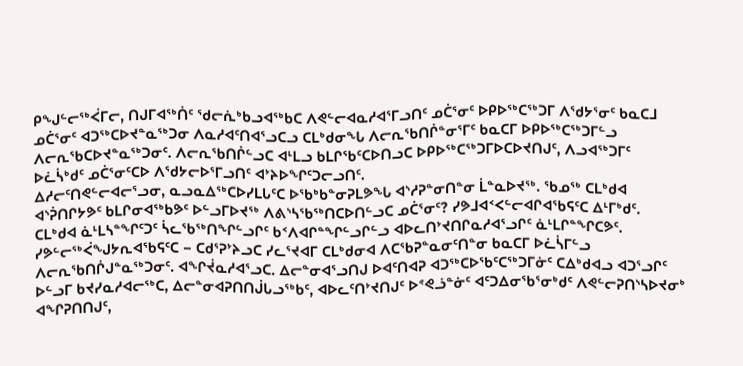ᑭᖑᓪᓕᖅᐹᒥᓕ, ᑎᒍᒥᐊᖅᑏᑦ ᖁᓕᕇᒃᑲᓗᐊᖅᑲᑕ ᐱᕙᓪᓕᐊᓇᓱᐊᕐᒥᓗᑎᑦ ᓄᑖᕐᓂᑦ ᐅᑭᐅᖅᑕᖅᑐᒥ ᐱᖁᔭᕐᓂᑦ ᑲᓇᑕᒧ ᓄᑖᕐᓂᑦ ᐊᑐᖅᑕᐅᔪᓐᓇᖅᑐᓂ ᐱᓇᓱᐊᑦᑎᐊᕐᓗᑕᓗ ᑕᒪᒃᑯᓂᖓ ᐱᓕᕆᖃᑎᒌᓐᓂᕐᒥᑦ ᑲᓇᑕᒥ ᐅᑭᐅᖅᑕᖅᑐᒥᓪᓗ ᐱᓕᕆᖃᑕᐅᔪᓐᓇᖅᑐᓂᑦ. ᐱᓕᕆᖃᑎᒌᓪᓗᑕ ᐊᒻᒪᓗ ᑲᒪᒋᖃᑦᑕᐅᑎᓗᑕ ᐅᑭᐅᖅᑕᖅᑐᒥᐅᑕᐅᔪᑎᒍᑦ, ᐱᓗᐊᖅᑐᒥᑦ ᐅᓛᓵᒃᑯᑦ ᓄᑖᕐᓂᑦᑕᐅ ᐱᖁᔭᓕᐅᕐᒥᓗᑎᑦ ᐊᔾᔨᐅᖏᑦᑐᓕᓗᑎᑦ.
ᐃᓱᓕᑦᑎᕙᓪᓕᐊᓕᕐᓗᓂ, ᓇᓗᓇᐃᖅᑕᐅᓯᒪᒐᑦᑕ ᐅᖃᒃᑲᓐᓂᕈᒪᕗᖓ ᐊᔅᓱᕈᓐᓂᑎᓐᓂ ᒫᓐᓇᐅᔪᖅ. ᖃᓄᖅ ᑕᒪᒃᑯᐊ ᐊᔅᕉᑎᒋᔭᕗᑦ ᑲᒪᒋᓂᐊᖅᑲᕗᑦ ᐅᓪᓗᒥᐅᔪᖅ ᐱᕕᔅᓴᖃᖅᑎᑕᐅᑎᓪᓗᑕ ᓄᑖᕐᓂᑦ? ᓯᕗᒧᐊᑉᐸᓪᓕᐊᒋᐊᖃᕋᑦᑕ ᐃᒻᒥᒃᑯᑦ. ᑕᒪᒃᑯᐊ ᓈᒻᒪᓴᓐᖏᑦᑐᑦ ᓵᓚᖃᖅᑎᖏᓪᓗᒋᑦ ᑲᑉᐱᐊᒋᓐᖏᓪᓗᒋᓪᓗ ᐊᐅᓚᑎᔾᔪᑎᒋᓇᓱᐊᕐᓗᒋᑦ ᓈᒻᒪᒋᓐᖏᑕᕗᑦ. ᓯᕗᓪᓕᖅᐹᖑᔭᕆᐊᖃᕋᑦᑕ − ᑕᑯᕐᕈᔾᔨᓗᑕ ᓯᓚᕐᔪᐊᒥ ᑕᒪᒃᑯᓂᐊ ᐱᑕᖃᕈᓐᓇᓂᑦᑎᓐᓂ ᑲᓇᑕᒥ ᐅᓛᓵᒥᓪᓗ ᐱᓕᕆᖃᑎᒌᒍᓐᓇᖅᑐᓂᑦ. ᐊᖏᔫᓇᓱᐊᕐᓗᑕ. ᐃᓕᓐᓂᐊᕐᓗᑎᒍ ᐅᐊᑦᑎᐊᕈ ᐊᑐᖅᑕᐅᖃᑦᑕᖅᑐᒥᓃᑦ ᑕᐃᒃᑯᐊᓗ ᐊᑐᕐᓗᒋᑦ ᐅᓪᓗᒥ ᑲᔪᓯᓇᓱᐊᓕᖅᑕ, ᐃᓕᓐᓂᐊᕈᑎᑎᒎᒐᓗᖅᑲᑦ, ᐊᐅᓚᑦᑎᔾᔪᑎᒍᑦ ᐅᕝᕙᓘᓐᓃᑦ ᐊᑦᑐᐃᓂᖃᕐᓂᒃᑯᑦ ᐱᕙᓪᓕᕈᑎᔅᓴᐅᔪᓂᒃ ᐊᖏᕈᑎᑎᒍᑦ,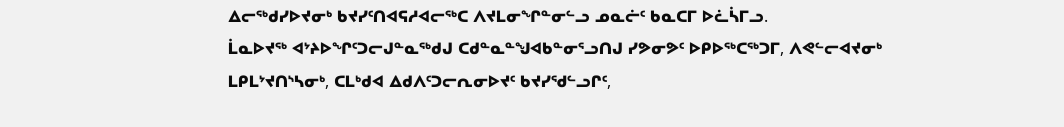ᐃᓕᖅᑯᓯᐅᔪᓂᒃ ᑲᔪᓯᑦᑎᐊᕋᓱᐊᓕᖅᑕ ᐱᔪᒪᓂᖏᓐᓂᓪᓗ ᓄᓇᓖᑦ ᑲᓇᑕᒥ ᐅᓛᓵᒥᓗ.
ᒫᓇᐅᔪᖅ ᐊᔾᔨᐅᖏᑦᑐᓕᒍᓐᓇᖅᑯᒍ ᑕᑯᓐᓇᓐᖑᐊᑲᓐᓂᕐᓗᑎᒍ ᓯᕗᓂᕗᑦ ᐅᑭᐅᖅᑕᖅᑐᒥ, ᐱᕙᓪᓕᐊᔪᓂᒃ ᒪᑭᒪᔾᔪᑎᔅᓴᓂᒃ, ᑕᒪᒃᑯᐊ ᐃᑯᐱᑦᑐᓕᕆᓂᐅᔪᑦ ᑲᔪᓯᖁᓪᓗᒋᑦ,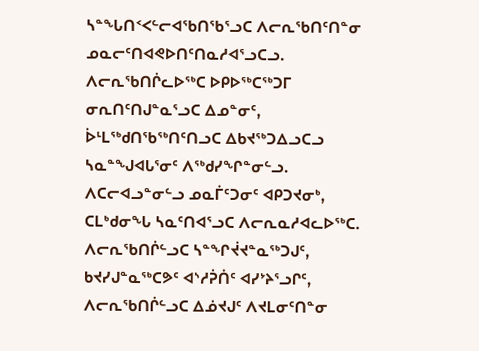ᓴᓐᖓᑎᑉᐸᓪᓕᐊᖃᑎᖃᕐᓗᑕ ᐱᓕᕆᖃᑎᑦᑎᓐᓂ ᓄᓇᓕᑦᑎᐊᕙᐅᑎᑦᑎᓇᓱᐊᕐᓗᑕᓗ. ᐱᓕᕆᖃᑎᒌᓚᐅᖅᑕ ᐅᑭᐅᖅᑕᖅᑐᒥ ᓂᕆᑎᑦᑎᒍᓐᓇᕐᓗᑕ ᐃᓄᓐᓂᑦ, ᐆᒻᒪᖅᑯᑎᖃᖅᑎᑦᑎᓗᑕ ᐃᑲᔪᖅᑐᐃᓗᑕᓗ ᓴᓇᓐᖑᐊᒐᕐᓂᑦ ᐱᖅᑯᓯᖏᓐᓂᓪᓗ. ᐱᑕᓕᐊᓗᓐᓂᓪᓗ ᓄᓇᒦᑦᑐᓂᑦ ᐊᑭᑐᔪᓂᒃ, ᑕᒪᒃᑯᓂᖓ ᓴᓇᑦᑎᐊᕐᓗᑕ ᐱᓕᕆᓇᓱᐊᓚᐅᖅᑕ.
ᐱᓕᕆᖃᑎᒌᓪᓗᑕ ᓴᓐᖏᔫᔪᓐᓇᖅᑐᒍᑦ, ᑲᔪᓯᒍᓐᓇᖅᑕᕗᑦ ᐊᔅᓱᕉᑏᑦ ᐊᓯᔾᔨᕐᓗᒋᑦ, ᐱᓕᕆᖃᑎᒌᓪᓗᑕ ᐃᓅᔪᒍᑦ ᐱᔪᒪᓂᑦᑎᓐᓂ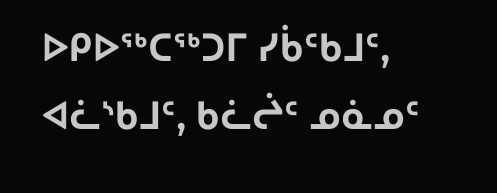ᐅᑭᐅᖅᑕᖅᑐᒥ ᓯᑳᑦᑲᒧᑦ, ᐊᓛᔅᑲᒧᑦ, ᑲᓛᖡᑦ ᓄᓈᓄᑦ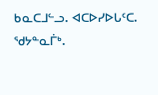ᑲᓇᑕᒧᓪᓗ. ᐊᑕᐅᓯᐅᒐᑦᑕ.
ᖁᔭᓐᓇᒦᒃ.